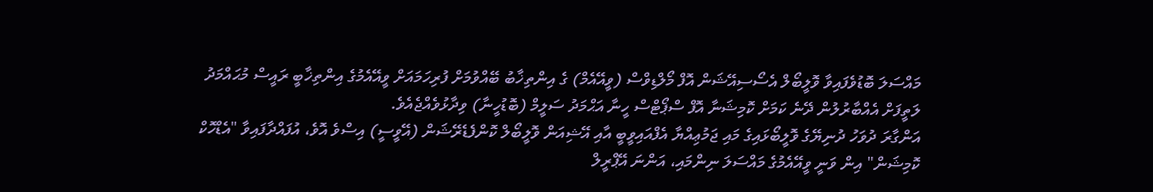މައްސަލަ ބޮޑުވެފައިވާ ވޮލީބޯލް އެސޯސިއޭޝަން އޮފް މޯލްޑިވްސް (ވީއޭއެމް) ގެ އިންތިޚާބު ބޭއްވުމަށް ފުރިހަމައަށް ވީއޭއެމުގެ އިންތިޚާބީ ރައީސް މުޙައްމަދު ލަތީފަށް އެއްބާރުލުން ދޭނެ ކަމަށް ކޮމިޝަނާ އޮފް ސްޕޯޓްސް ހީނާ އަޙްމަދު ސަލީމް (ބޮޑުހީނާ) ވިދާޅުވެއްޖެއެވެ.
އަންގާރަ ދުވަހު ދުނިޔޭގެ ވޮލީބޯޅައިގެ މައި ޖަމުޢިއްޔާ އެފްއައިވީބީ އާއި އޭޝިއަން ވޮލީބޯލް ކޮންފެޑެރޭޝަން (އޭވީސީ) އިސްވެ އޮވެ، އުފައްދާފައިވާ "އެޑްހޮކް ކޮމިޝަން" އިން ވަނީ ވީއޭއެމުގެ މައްސަލަ ނިންމައި، އަންނަ އޭޕްރީލް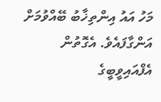މަހު އައު އިންތިޚާބު ބޭއްވުމަށް އަންގާފައެވެ. އެގޮތުން އެފްއައިވީބީގެ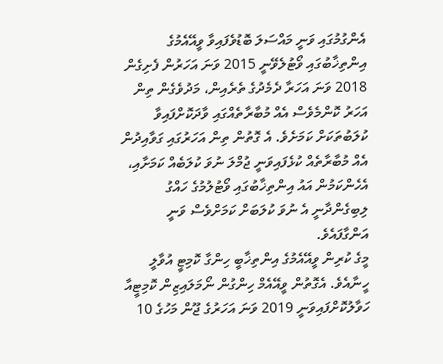އެންގުމުގައި ވަނީ މައްސަލަ ބޮޑުވެފައިވާ ވީއޭއެމުގެ އިންތިޚާބުގައި ވޯޓުލެވޭނީ 2015 ވަނަ އަހަރުން ފެށިގެން 2018 ވަނަ އަހަރާ ދެމެދުގެ ތެރެއިން، މަދުވެގެން ތިން އަހަރު ކޮންމެވެސް އެއް މުބާރާތެއްގައި ވާދަކޮށްފައިވާ ކުލަބުތަކަށް ކަމަށެވެ. އެ ގޮތުން ތިން އަހަރުގައި ގަވާއިދުން އެއް މުބާރާތެއް ކުޅެފައިވަނީ ޖުމްލަ ނުވަ ކުލަބެއް ކަމަށާއި، އެހެންކަމުން އައު އިންތިޚާބުގައި ވޯޓުލުމުގެ ހައްގު ލިބިގެންދާނީ އެ ނުވަ ކުލަބަށް ކަމަށްވެސް ވަނީ އަންގާފައެވެ.
މީގެ ކުރިން ވީއޭއެމުގެ އިންތިޚާބީ ހިންގާ ކޮމިޓީ އުވާލީ ހީނާއެވެ. އެގޮތުން ވީއޭއެމް ހިންގުން ނޯމަލައިޒިން ކޮމިޓީއާ ހަވާލުކޮށްފައިވަނީ 2019 ވަނަ އަހަރުގެ ޖޫން މަހުގެ 10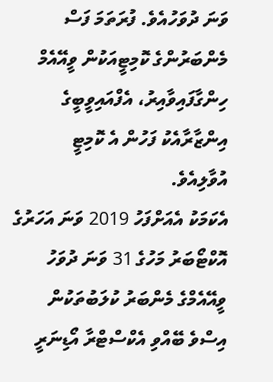ވަނަ ދުވަހުއެވެ. ފުރަތަމަ ފަސް މެންބަރުންގެ ކޮމިޓީއަކުން ވީއޭއެމް ހިންގާފައިވާއިރު، އެފްއައިވީބީގެ އިންޒާރާއެކު ފަހުން އެ ކޮމިޓީ އުވާލިއެވެ.
އެކަމަކު އެއަށްފަހު 2019 ވަނަ އަހަރުގެ އޮކްޓޯބަރު މަހުގެ 31 ވަނަ ދުވަހު ވީއޭއެމްގެ މެންބަރު ކުލަބުތަކުން އިސްވެ ބޭއްވި އެކްސްޓްރާ އޯޑިނަރީ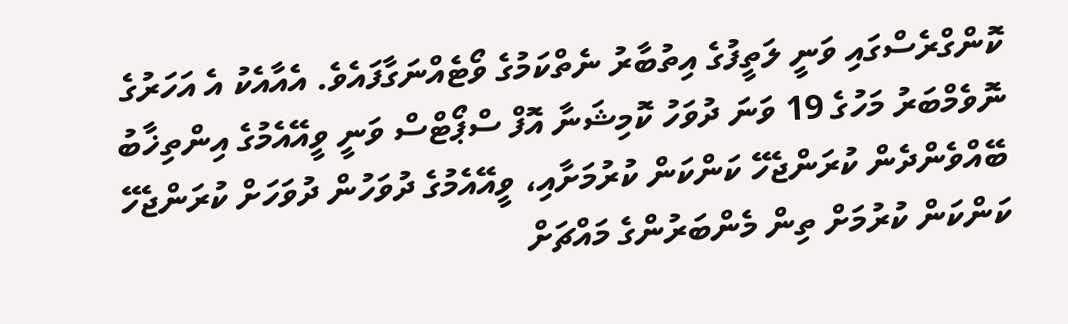ކޮންގްރެސްގައި ވަނީ ލަތީފުގެ އިތުބާރު ނެތްކަމުގެ ވޯޓެއްނަގާފައެވެ. އެއާއެކު އެ އަހަރުގެ ނޮވެމްބަރު މަހުގެ 19 ވަނަ ދުވަހު ކޮމިޝަނާ އޮފް ސްޕޯޓްސް ވަނީ ވީއޭއެމުގެ އިންތިޚާބު ބޭއްވެންދެން ކުރަންޖެހޭ ކަންކަން ކުރުމަށާއި، ވީއޭއެމުގެ ދުވަހުން ދުވަހަށް ކުރަންޖެހޭ ކަންކަން ކުރުމަށް ތިން މެންބަރުންގެ މައްޗަށް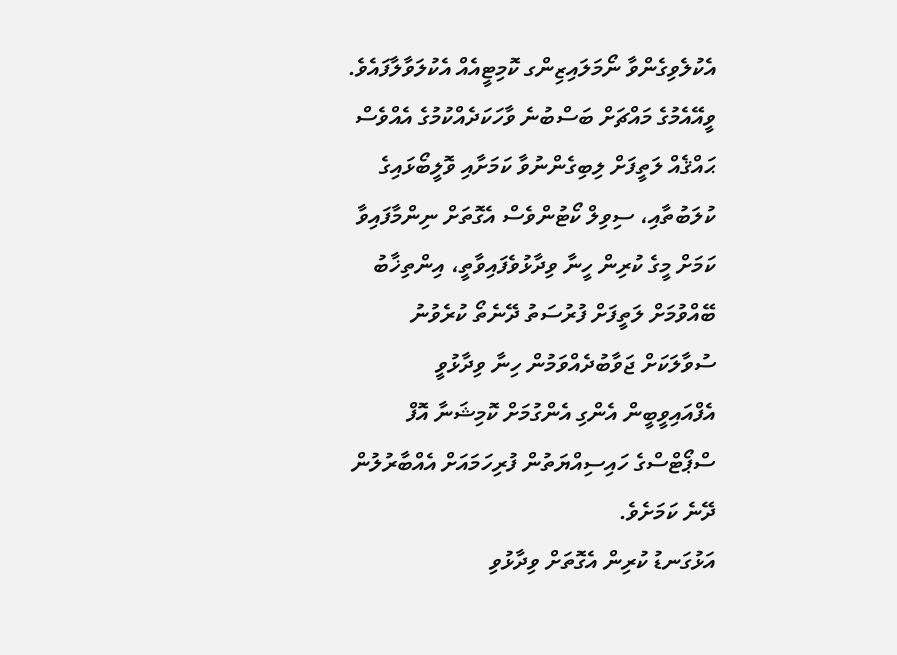އެކުލެވިގެންވާ ނޯމަލައިޒިންގ ކޮމިޓީއެއް އެކުލަވާލާފައެވެ.
ވީއޭއެމުގެ މައްޗަށް ބަސްބުނެ ވާހަކަދެއްކުމުގެ އެއްވެސް ޙައްޤެއް ލަތީފަށް ލިބިގެންނުވާ ކަމަށާއި ވޮލީބޯޅައިގެ ކުލަބުތާއި، ސިވިލް ކޯޓުންވެސް އެގޮތަށް ނިންމާފައިވާ ކަމަށް މީގެ ކުރިން ހީނާ ވިދާޅުވެފައިވާތީ، އިންތިޚާބު ބޭއްވުމަށް ލަތީފަށް ފުރުސަތު ދޭނެތޯ ކުރެވުނު ސުވާލަކަށް ޖަވާބުދެއްވަމުން ހިނާ ވިދާޅުވީ އެފްއައިވީބީން އެންގި އެންގުމަށް ކޮމިޝަނާ އޮފް ސްޕޯޓްސްގެ ހައިސިއްޔަތުން ފުރިހަމައަށް އެއްބާރުލުން ދޭނެ ކަމަށެވެ.
އަޅުގަނޑު ކުރިން އެގޮތަށް ވިދާޅުވި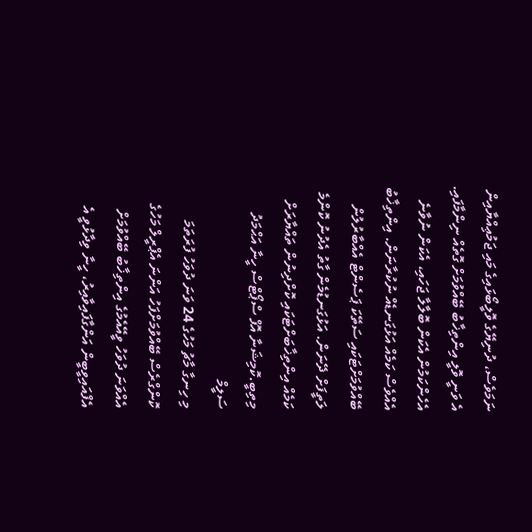ނަމަވެސް، ދުނިޔޭގެ ވޮލީބޯޅައިގެ މައި ޖަމުޢިއްޔާއިން އެ ވަނީ ވޮލީ އިންތިޚާބު ބޭއްވުމަށް ގޮތެއް ނިންމާފައި. އެހެންކަމުން އެކަން ބޮލާލާ ޖަހައި، އެކަން ނުވާނެ އެއްވެސް ކަމެއް އަޅުގަނޑެއް ނުކުރާނަން. އިންތިޚާބު ބޭއްވުމަށްޓަކައި ސަތޭކަ ޕަސެންޓް އެއްބާރުލުން ލަތީފަށް ދޭނަން. އަޅުގަނޑުމެން ގާތު އެދުނު ކޮންމެ ކަމެއް އިންތިޚާބަށްޓަކައި ކޮށްދިނުން ތައްޔާރަށް މިތިބީ.ކޮމިޝަނާ އޮފް ސްޕޯޓްސް ހީނާ އަޙްމަދު ސަލީމް
މި ހިނގާ މާޗު މަހުގެ 24 ވަނަ ދުވަހު ފުރަތަމަ ކޮންގްރެސް ބޭއްވުމަށްފަހު އަންނަ އެޕްރީލް މަހުގެ އެއްވަނަ ދުވަހު ވީއޭއެމުގެ އިންތިޚާބު ބޭއްވުމަށް އެފްއައިވީބީން އަންގާފައިވާއިރު، ހީނާ ވިދާޅުވީ އެ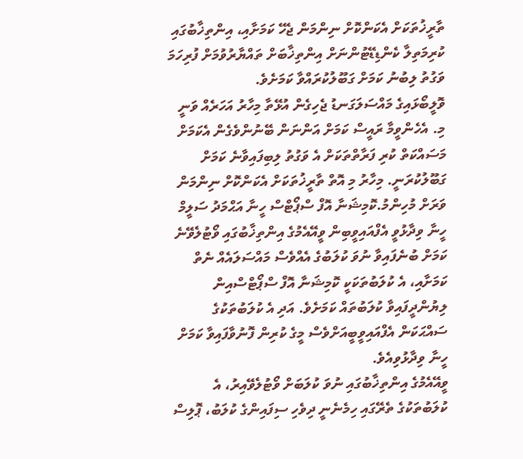ތާރީޚުތަކަށް އެކަންކޮށް ނިންމަން ޖެހޭ ކަމަށާއި، އިންތިޚާބުގައި ކުރިމަތިލާ ކެންޑިޑޭޓުންނަށް އިންތިޚާބަށް ތައްޔާރުވުމަށް ފުރިހަމަ ވަގުތު ލިބުނު ކަމަށް ގަބޫލުކުރައްވާ ކަމަށެވެ.
ވޮލީބޯޅައިގެ މައްސަލަގަނޑު ޖެހިގެން އުޅޭތާ މިހާރު އަހަރެއް ވަނީ މި. އެހެންވީމާ ރައީސް ކަމަށް އަންނަން ބޭނުންވެގެން އެކަމަށް މަސައްކަތް ކުރި ފަރާތްތަކަށް އެ ވަގުތު ލިބިފައިވާނެ ކަމަށް ގަބޫލުކުރަނީ. މިހާރު މި އޮތް ތާރީޚުތަކަށް އެކަންކޮށް ނިންމަން ވަރަށް މުހިންމު.ކޮމިޝަނާ އޮފް ސްޕޯޓްސް ހީނާ އަޙްމަދު ސަލީމް
ހީނާ ވިދާޅުވީ އެފްއައިވީބިން ވީއޭއެމުގެ އިންތިޚާބުގައި ވޯޓުލެވޭނެ ކަމަށް ބުނެފައިވާ ނުވަ ކުލަބުގެ އެއްވެސް މައްސަލައެއް ނެތް ކަމަށާއި، އެ ކުލަބުތަކަކީ ކޮމިޝަނާ އޮފް ސްޕޯޓްސްއިން ލިޔުންދީފައިވާ ކުލަބުތައް ކަމަށެވެ. އަދި އެ ކުލަބުތަކުގެ ސައްޙަކަން އެފްއައިވީބީއަށްވެސް މީގެ ކުރިން ފޮނުވާފައިވާ ކަމަށް ހީނާ ވިދާޅުވިއެވެ.
ވީއޭއެމުގެ އިންތިޚާބުގައި ނުވަ ކުލަބަށް ވޯޓުލެވޭއިރު، އެ ކުލަބުތަކުގެ ތެރޭގައި ހިމެނެނީ ދިވެހި ސިފައިންގެ ކުލަބު، ޕޮލިސް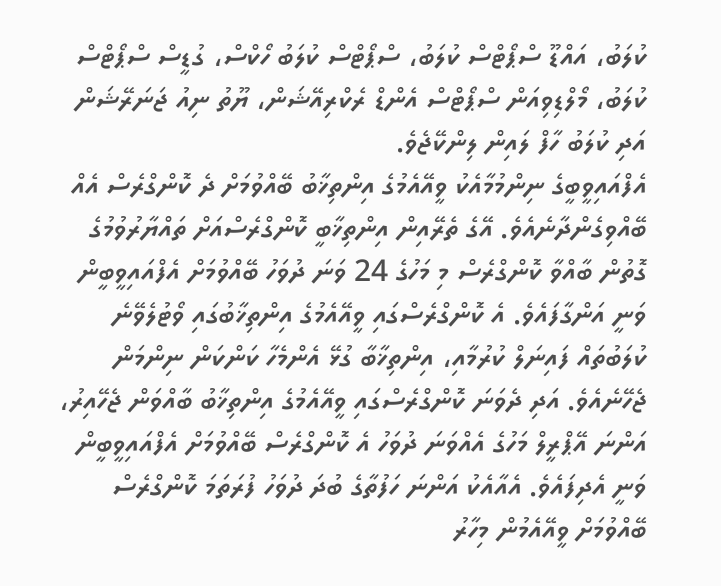ކުލަބު، އައްޑޫ ސްޕޯޓްސް ކުލަބު، ސްޕޯޓްސް ކުލަބު ހޯކްސް، ގުޑީސް ސްޕޯޓްސް ކުލަބު، މޯލްޑިވިއަން ސްޕޯޓްސް އެންޑް ރެކްރިއޭޝަން، ޔޫތު ނިއު ޖަނަރޭޝަން އަދި ކުލަބު ހާފް ލައިން ލިންކޭޖެވެ.
އެފްއައިވީބީގެ ނިންމުމާއެކު ވީއޭއެމުގެ އިންތިޚާބު ބޭއްވުމަށް ދެ ކޮންގްރެސް އެއް ބޭއްވިގެންދާނެއެވެ. އޭގެ ތެރޭއިން އިންތިޚާބީ ކޮންގްރެސްއަށް ތައްޔާރުވުމުގެ ގޮތުން ބާއްވާ ކޮންގްރެސް މި މަހުގެ 24 ވަނަ ދުވަހު ބޭއްވުމަށް އެފްއައިވީބީން ވަނީ އަންގާފައެވެ. އެ ކޮންގްރެސްގައި ވީއޭއެމުގެ އިންތިޚާބުގައި ވޯޓުލެވޭނެ ކުލަބުތައް ފައިނަލް ކުރުމާއި، އިންތިޚާބާ ގުޅޭ އެންމެހާ ކަންކަން ނިންމަން ޖެހޭނެއެވެ. އަދި ދެވަނަ ކޮންގްރެސްގައި ވީއޭއެމުގެ އިންތިޚާބު ބާއްވަން ޖެހޭއިރު، އަންނަ އޭޕްރީލް މަހުގެ އެއްވަނަ ދުވަހު އެ ކޮންގްރެސް ބޭއްވުމަށް އެފްއައިވީބީން ވަނީ އެދިފައެވެ. އެއާއެކު އަންނަ ހަފުތާގެ ބުދަ ދުވަހު ފުރަތަމަ ކޮންގްރެސް ބޭއްވުމަށް ވީއޭއެމުން މިހާރު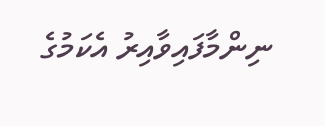ނިންމާފައިވާއިރު އެކަމުގެ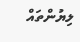ލިޔުންތައް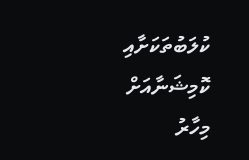ކުލަބުތަކަށާއި ކޮމިޝަނާއަށް މިހާރު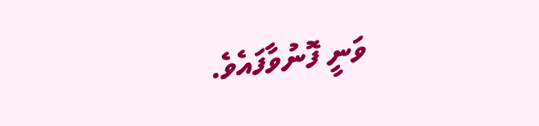ވަނީ ފޮނުވާފައެވެ.